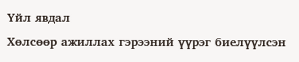Үйл явдал
Хөлсөөр ажиллах гэрээний үүрэг биелүүлсэн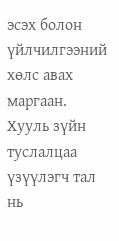эсэх болон үйлчилгээний хөлс авах маргаан. Хууль зүйн туслалцаа үзүүлэгч тал нь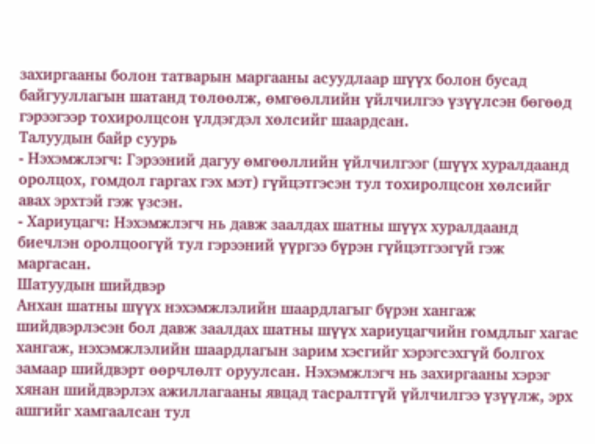захиргааны болон татварын маргааны асуудлаар шүүх болон бусад байгууллагын шатанд төлөөлж, өмгөөллийн үйлчилгээ үзүүлсэн бөгөөд гэрээгээр тохиролцсон үлдэгдэл хөлсийг шаардсан.
Талуудын байр суурь
- Нэхэмжлэгч: Гэрээний дагуу өмгөөллийн үйлчилгээг (шүүх хуралдаанд оролцох, гомдол гаргах гэх мэт) гүйцэтгэсэн тул тохиролцсон хөлсийг авах эрхтэй гэж үзсэн.
- Хариуцагч: Нэхэмжлэгч нь давж заалдах шатны шүүх хуралдаанд биечлэн оролцоогүй тул гэрээний үүргээ бүрэн гүйцэтгээгүй гэж маргасан.
Шатуудын шийдвэр
Анхан шатны шүүх нэхэмжлэлийн шаардлагыг бүрэн хангаж шийдвэрлэсэн бол давж заалдах шатны шүүх хариуцагчийн гомдлыг хагас хангаж, нэхэмжлэлийн шаардлагын зарим хэсгийг хэрэгсэхгүй болгох замаар шийдвэрт өөрчлөлт оруулсан. Нэхэмжлэгч нь захиргааны хэрэг хянан шийдвэрлэх ажиллагааны явцад тасралтгүй үйлчилгээ үзүүлж, эрх ашгийг хамгаалсан тул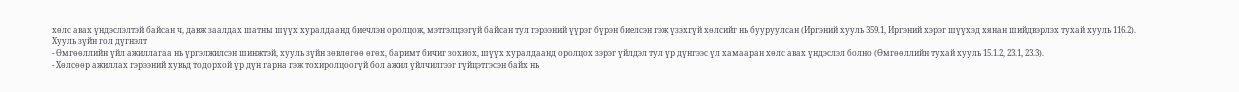хөлс авах үндэслэлтэй байсан ч, давж заалдах шатны шүүх хуралдаанд биечлэн оролцож, мэтгэлцээгүй байсан тул гэрээний үүрэг бүрэн биелсэн гэж үзэхгүй хөлсийг нь бууруулсан (Иргэний хууль 359.1, Иргэний хэрэг шүүхэд хянан шийдвэрлэх тухай хууль 116.2).
Хууль зүйн гол дүгнэлт
- Өмгөөллийн үйл ажиллагаа нь үргэлжилсэн шинжтэй, хууль зүйн зөвлөгөө өгөх, баримт бичиг зохиох, шүүх хуралдаанд оролцох зэрэг үйлдэл тул үр дүнгээс үл хамааран хөлс авах үндэслэл болно (Өмгөөллийн тухай хууль 15.1.2, 23.1, 23.3).
- Хөлсөөр ажиллах гэрээний хувьд тодорхой үр дүн гарна гэж тохиролцоогүй бол ажил үйлчилгээг гүйцэтгэсэн байх нь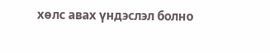хөлс авах үндэслэл болно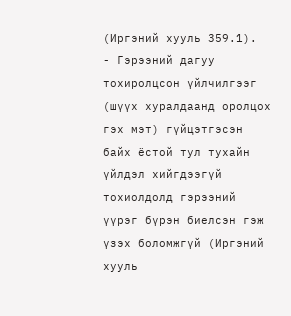(Иргэний хууль 359.1).
- Гэрээний дагуу тохиролцсон үйлчилгээг (шүүх хуралдаанд оролцох гэх мэт) гүйцэтгэсэн байх ёстой тул тухайн үйлдэл хийгдээгүй тохиолдолд гэрээний үүрэг бүрэн биелсэн гэж үзэх боломжгүй (Иргэний хууль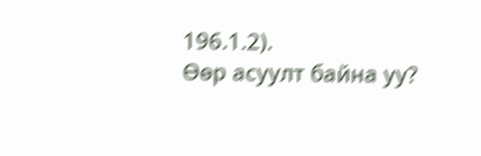196.1.2).
Өөр асуулт байна уу?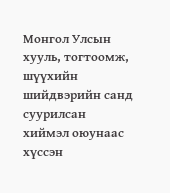Монгол Улсын хууль, тогтоомж, шүүхийн шийдвэрийн санд суурилсан хиймэл оюунаас хүссэн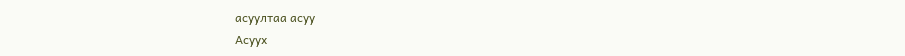асуултаа асуу
Асуух